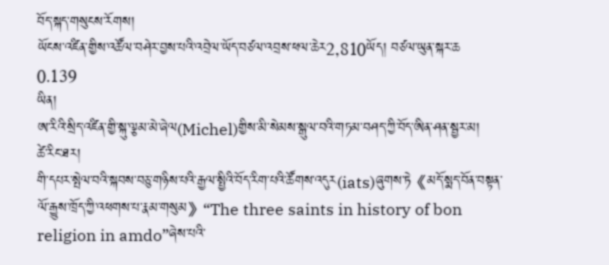བོད་སྐད་གསུངས་རོགས།
ཡོངས་འཛིན་གྱིས་འཚོལ་བཤེར་བྱས་པའི་འབྲེལ་ཡོད་བཙལ་འབྲས་ཕལ་ཆེར2,810ཡོད། བཙལ་ཡུན་སྐར་ཆ 0.139
ཡིན།
ཨ་རིའི་སྲིད་འཛིན་གྱི་སྐུ་ལྕམ་མེ་ཞེལ(Michel)གྱིས་མི་སེམས་སྒུལ་བའི་གཏམ་བཤད་ཀྱི་བོད་ཨིན་ཤན་སྦྱར་མ།
ཚེ་རིང་ཐར།
གི་དཔར་སྤེལ་བའི་སྐབས་བཅུ་གཉིས་པའི་རྒྱལ་སྤྱིའི་བོད་རིག་པའི་ཚོགས་འདུར(iats)ཞུགས་ཏེ《མདོ་སྨད་བོན་བསྟན་ལོ་རྒྱུས་ཁྲོད་ཀྱི་འཕགས་པ་རྣམ་གསུམ》“The three saints in history of bon religion in amdo”ཞེས་པའི་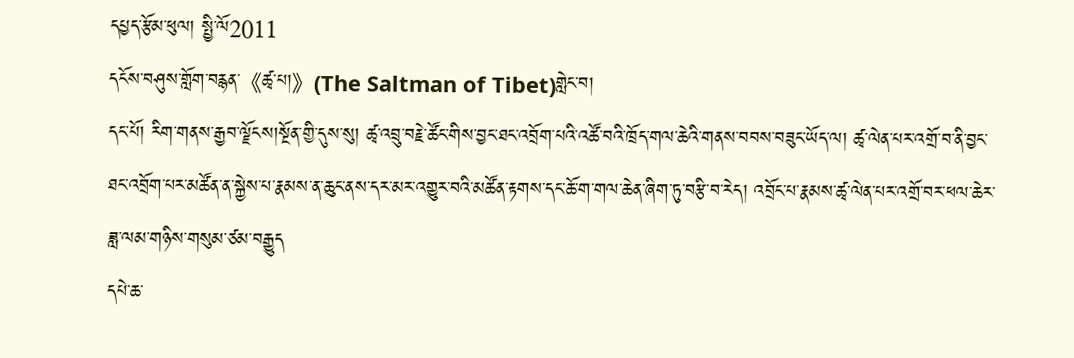དཔྱད་རྩོམ་ཕུལ། སྤྱི་ལོ2011
དངོས་བཤུས་གློག་བརྙན་《ཚྭ་པ།》(The Saltman of Tibet)གླེང་བ།
དང་པོ། རིག་གནས་རྒྱབ་ལྗོངས།སྔོན་གྱི་དུས་སུ། ཚྭ་འབྲུ་བརྗེ་ཚོང་གིས་བྱང་ཐང་འབྲོག་པའི་འཚོ་བའི་ཁྲོད་གལ་ཆེའི་གནས་བབས་བཟུང་ཡོད་ལ། ཚྭ་ལེན་པར་འགྲོ་བ་ནི་བྱང་ཐང་འབྲོག་པར་མཚོན་ན་སྐྱེས་པ་རྣམས་ན་ཆུང་ནས་དར་མར་འགྱུར་བའི་མཚོན་རྟགས་དང་ཆོ་ག་གལ་ཆེན་ཞིག་ཏུ་བརྩི་བ་རེད། འབྲོང་པ་རྣམས་ཚྭ་ལེན་པར་འགྲོ་བར་ཕལ་ཆེར་ཟླ་ལམ་གཉིས་གསུམ་ཙམ་བརྒྱུད
དཔེ་ཆ་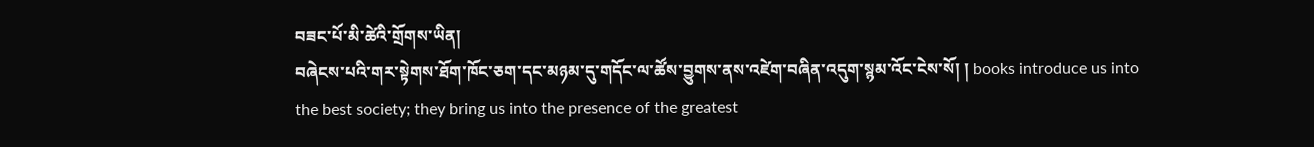བཟང་པོ་མི་ཚེའི་གྲོགས་ཡིན།
བཞེངས་པའི་གར་སྟེགས་ཐོག་ཁོང་ཅག་དང་མཉམ་དུ་གདོང་ལ་ཚོས་བྱུགས་ནས་འཛེག་བཞིན་འདུག་སྙམ་འོང་ངེས་སོ། ། books introduce us into the best society; they bring us into the presence of the greatest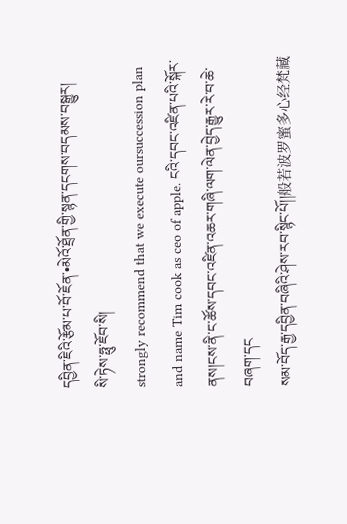དབྱིན་ཇིའི་རྩོམ་པ་བོ་ཇོན་•མེའོ་ཐྲོན་གྱི་སྙན་དངགས་བདམས་བསྒྱུར།
སི་ཏེས་ཧྥུ་ཇོབ་སི།
strongly recommend that we execute oursuccession plan and name Tim cook as ceo of apple. ངའི་དབང་འཛིན་པའི་སྐོར་ནས།ངས་ནི་ང་ཚོས་དབང་འཛིན་འཆར་གཞི་ལག་ལེན་བྱེད་རྒྱུར་རེ་བ་ཆེ་བཞག་དང
སམ་བོད་རྒྱ་དབྱིན་བཞིའི་ཤེས་རབ་སྙིང་པོ།།般若波罗蜜多心经梵藏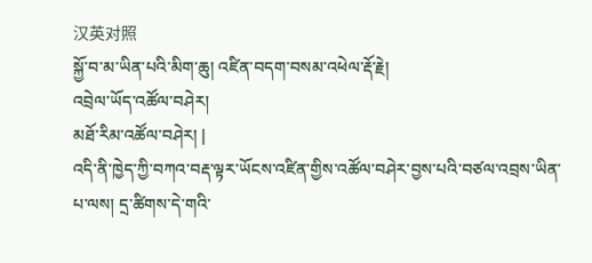汉英对照
སྐྱོ་བ་མ་ཡིན་པའི་མིག་ཆུ། འཛིན་བདག་བསམ་འཕེལ་རྡོ་རྗེ།
འབྲེལ་ཡོད་འཚོལ་བཤེར།
མཐོ་རིམ་འཚོལ་བཤེར། |
འདི་ནི་ཁྱེད་ཀྱི་བཀའ་བརྡ་ལྟར་ཡོངས་འཛིན་གྱིས་འཚོལ་བཤེར་བྱས་པའི་བཙལ་འབྲས་ཡིན་པ་ལས། དྲ་ཚིགས་དེ་གའི་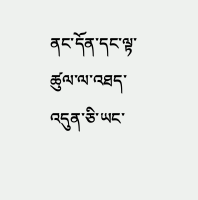ནང་དོན་དང་ལྟ་ཚུལ་ལ་འཐད་འདུན་ཅི་ཡང་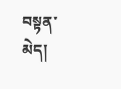བསྟན་མེད།